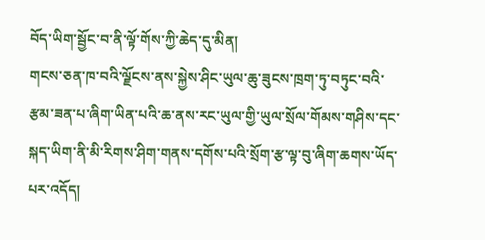བོད་ཡིག་སྦྱོང་བ་ནི་ལྟོ་གོས་ཀྱི་ཆེད་དུ་མིན།
གངས་ཅན་ཁ་བའི་ལྗོངས་ནས་སྐྱེས་ཤིང་ཡུལ་ཆུ་ཟུངས་ཁྲག་ཏུ་བཏུང་བའི་རྩམ་ཟན་པ་ཞིག་ཡིན་པའི་ཆ་ནས་རང་ཡུལ་གྱི་ཡུལ་སྲོལ་གོམས་གཤིས་དང་སྐད་ཡིག་ནི་མི་རིགས་ཤིག་གནས་དགོས་པའི་སྲོག་རྩ་ལྟ་བུ་ཞིག་ཆགས་ཡོད་པར་འདོད།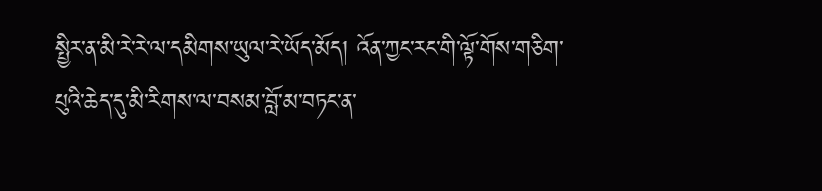སྤྱིར་ན་མི་རེ་རེ་ལ་དམིགས་ཡུལ་རེ་ཡོད་མོད། འོན་ཀྱང་རང་གི་ལྟོ་གོས་གཅིག་པུའི་ཆེད་དུ་མི་རིགས་ལ་བསམ་བློ་མ་བཏང་ན་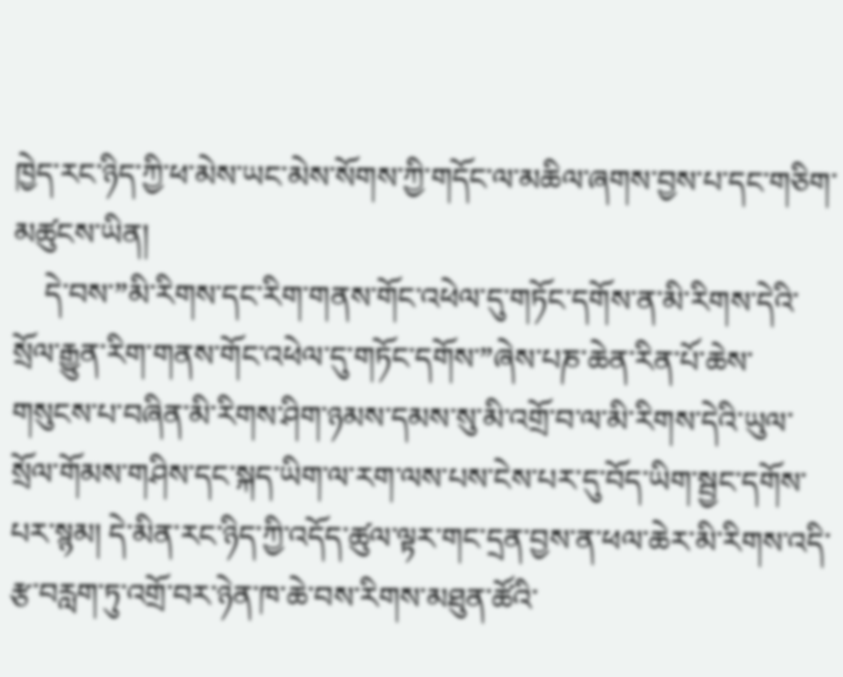ཁྱེད་རང་ཉིད་ཀྱི་ཕ་མེས་ཡང་མེས་སོགས་ཀྱི་གདོང་ལ་མཆིལ་ཞགས་བྱས་པ་དང་གཅིག་མཚུངས་ཡིན།
    དེ་བས་”མི་རིགས་དང་རིག་གནས་གོང་འཕེལ་དུ་གཏོང་དགོས་ན་མི་རིགས་དེའི་སྲོལ་རྒྱུན་རིག་གནས་གོང་འཕེལ་དུ་གཏོང་དགོས་”ཞེས་པཎ་ཆེན་རིན་པོ་ཆེས་གསུངས་པ་བཞིན་མི་རིགས་ཤིག་ཉམས་དམས་སུ་མི་འགྲོ་བ་ལ་མི་རིགས་དེའི་ཡུལ་སྲོལ་གོམས་གཤིས་དང་སྐད་ཡིག་ལ་རག་ལས་པས་ངེས་པར་དུ་བོད་ཡིག་སྦྱང་དགོས་པར་སྙམ། དེ་མིན་རང་ཉིད་ཀྱི་འདོད་ཚུལ་ལྟར་གང་དྲན་བྱས་ན་ཕལ་ཆེར་མི་རིགས་འདི་རྩ་བརླག་ཏུ་འགྲོ་བར་ཉེན་ཁ་ཆེ་བས་རིགས་མཐུན་ཚོའི་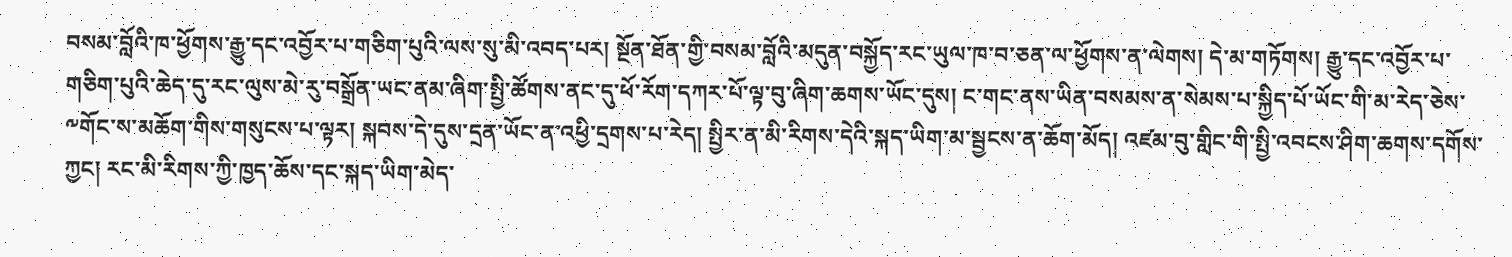བསམ་བློའི་ཁ་ཕྱོགས་རྒྱུ་དང་འབྱོར་པ་གཅིག་པུའི་ལས་སུ་མི་འབད་པར། སྔོན་ཐོན་གྱི་བསམ་བློའི་མདུན་བསྐྱོད་རང་ཡུལ་ཁ་བ་ཅན་ལ་ཕྱོགས་ན་ལེགས། དེ་མ་གཏོགས། རྒྱུ་དང་འབྱོར་པ་གཅིག་པུའི་ཆེད་དུ་རང་ལུས་མེ་རུ་བསྒྲོན་ཡང་ནམ་ཞིག་སྤྱི་ཚོགས་ནང་དུ་ཕོ་རོག་དཀར་པོ་ལྟ་བུ་ཞིག་ཆགས་ཡོང་དུས། ང་གང་ནས་ཡིན་བསམས་ན་སེམས་པ་སྐྱིད་པོ་ཡོང་གི་མ་རེད་ཅེས་༸གོང་ས་མཆོག་གིས་གསུངས་པ་ལྟར། སྐབས་དེ་དུས་དྲན་ཡོང་ན་འཕྱི་དྲགས་པ་རེད། སྤྱིར་ན་མི་རིགས་དེའི་སྐད་ཡིག་མ་སྦྱངས་ན་ཆོག་མོད། འཛམ་བུ་གླིང་གི་སྤྱི་འབངས་ཤིག་ཆགས་དགོས་ཀྱང། རང་མི་རིགས་ཀྱི་ཁྱད་ཆོས་དང་སྐད་ཡིག་མེད་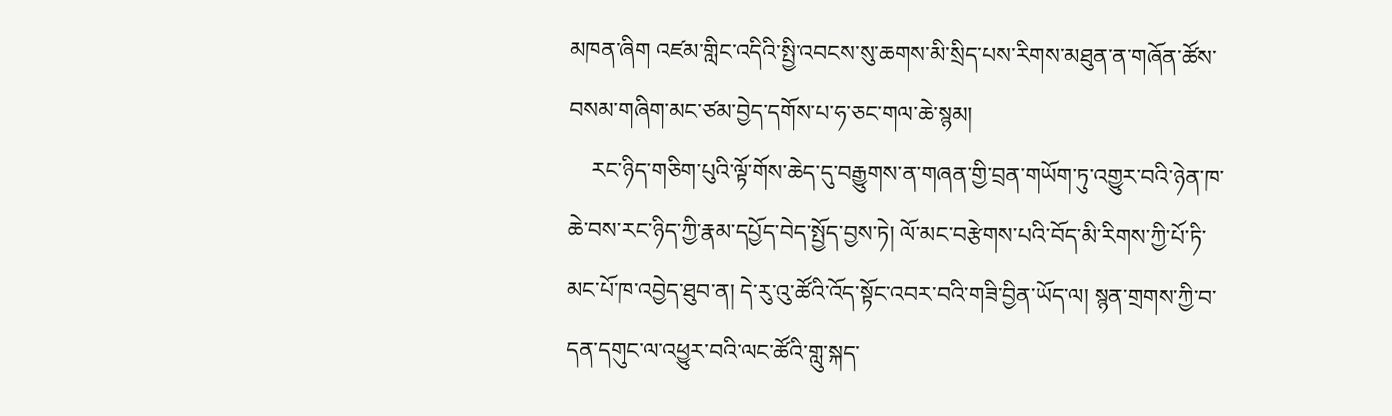མཁན་ཞིག འཛམ་གླིང་འདིའི་སྤྱི་འབངས་སུ་ཆགས་མི་སྲིད་པས་རིགས་མཐུན་ན་གཞོན་ཚོས་བསམ་གཞིག་མང་ཙམ་བྱེད་དགོས་པ་ཧ་ཅང་གལ་ཆེ་སྙམ།
    རང་ཉིད་གཅིག་པུའི་ལྟོ་གོས་ཆེད་དུ་བརྒྱུགས་ན་གཞན་གྱི་བྲན་གཡོག་ཏུ་འགྱུར་བའི་ཉེན་ཁ་ཆེ་བས་རང་ཉིད་ཀྱི་རྣམ་དཔྱོད་བེད་སྤྱོད་བྱས་ཏེ། ལོ་མང་བརྩེགས་པའི་བོད་མི་རིགས་ཀྱི་པོ་ཏི་མང་པོ་ཁ་འབྱེད་ཐུབ་ན། དེ་རུ་འུ་ཚོའི་འོད་སྟོང་འབར་བའི་གཟི་བྱིན་ཡོད་ལ། སྙན་གྲགས་ཀྱི་བ་དན་དགུང་ལ་འཕྱུར་བའི་ལང་ཚོའི་གླུ་སྐད་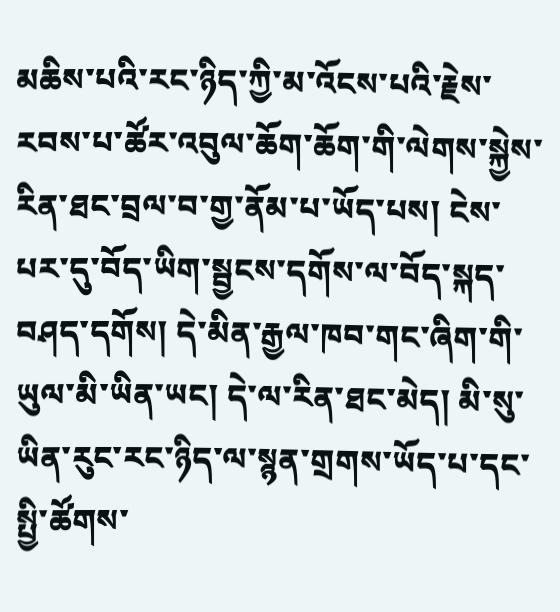མཆིས་པའི་རང་ཉིད་ཀྱི་མ་འོངས་པའི་རྗེས་རབས་པ་ཚོར་འབུལ་ཆོག་ཆོག་གི་ལེགས་སྐྱེས་རིན་ཐང་བྲལ་བ་གྱ་ནོམ་པ་ཡོད་པས། ངེས་པར་དུ་བོད་ཡིག་སྦྱངས་དགོས་ལ་བོད་སྐད་བཤད་དགོས། དེ་མིན་རྒྱལ་ཁབ་གང་ཞིག་གི་ཡུལ་མི་ཡིན་ཡང། དེ་ལ་རིན་ཐང་མེད། མི་སུ་ཡིན་རུང་རང་ཉིད་ལ་སྙན་གྲགས་ཡོད་པ་དང་སྤྱི་ཚོགས་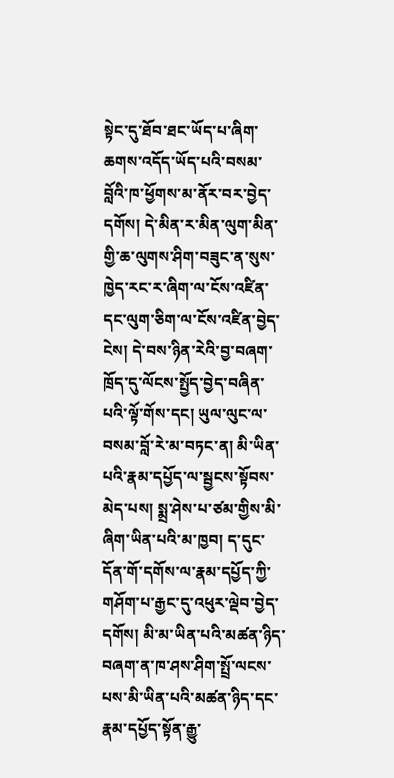སྟེང་དུ་ཐོབ་ཐང་ཡོད་པ་ཞིག་ཆགས་འདོད་ཡོད་པའི་བསམ་བློའི་ཁ་ཕྱོགས་མ་ནོར་བར་བྱེད་དགོས། དེ་མིན་ར་མིན་ལུག་མིན་གྱི་ཆ་ལུགས་ཤིག་བཟུང་ན་སུས་ཁྱེད་རང་ར་ཞིག་ལ་ངོས་འཛིན་དང་ལུག་ཅིག་ལ་ངོས་འཛིན་བྱེད་ངེས། དེ་བས་ཉིན་རེའི་བྱ་བཞག་ཁྲོད་དུ་ལོངས་སྤྱོད་བྱེད་བཞིན་པའི་ལྟོ་གོས་དང། ཡུལ་ལུང་ལ་བསམ་བློ་རེ་མ་བཏང་ན། མི་ཡིན་པའི་རྣམ་དཔྱོད་ལ་སྦྱངས་སྟོབས་མེད་པས། སྨྲ་ཤེས་པ་ཙམ་གྱིས་མི་ཞིག་ཡིན་པའི་མ་ཁྱབ། ད་དུང་དོན་གོ་དགོས་ལ་རྣམ་དཔྱོད་ཀྱི་གཤོག་པ་རྒྱང་དུ་འཕུར་ལྡེབ་བྱེད་དགོས། མི་མ་ཡིན་པའི་མཚན་ཉིད་བཞག་ན་ཁ་ཤས་ཤིག་སྤྲོ་ལངས་པས་མི་ཡིན་པའི་མཚན་ཉིད་དང་རྣམ་དཔྱོད་སྟོན་རྒྱུ་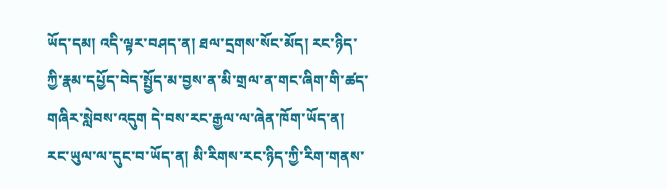ཡོད་དམ། འདི་ལྟར་བཤད་ན། ཐལ་དྲགས་སོང་མོད། རང་ཉིད་ཀྱི་རྣམ་དཔྱོད་བེད་སྤྱོད་མ་བྱས་ན་མི་གྲལ་ན་གང་ཞིག་གི་ཚད་གཞིར་སླེབས་འདུག དེ་བས་རང་རྒྱལ་ལ་ཞེན་ཁོག་ཡོད་ན། རང་ཡུལ་ལ་དུང་བ་ཡོད་ན། མི་རིགས་རང་ཉིད་ཀྱི་རིག་གནས་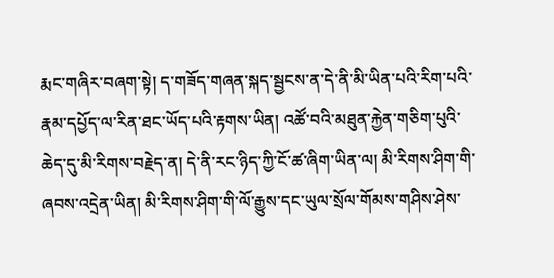རྨང་གཞིར་བཞག་སྟེ། ད་གཟོད་གཞན་སྐད་སྦྱངས་ན་དེ་ནི་མི་ཡིན་པའི་རིག་པའི་རྣམ་དཔྱོད་ལ་རིན་ཐང་ཡོད་པའི་རྟགས་ཡིན། འཚོ་བའི་མཐུན་རྐྱེན་གཅིག་པུའི་ཆེད་དུ་མི་རིགས་བརྗེད་ན། དེ་ནི་རང་ཉིད་ཀྱི་ངོ་ཚ་ཞིག་ཡིན་ལ། མི་རིགས་ཤིག་གི་ཞབས་འདྲེན་ཡིན། མི་རིགས་ཤིག་གི་ལོ་རྒྱུས་དང་ཡུལ་སྲོལ་གོམས་གཤིས་ཤེས་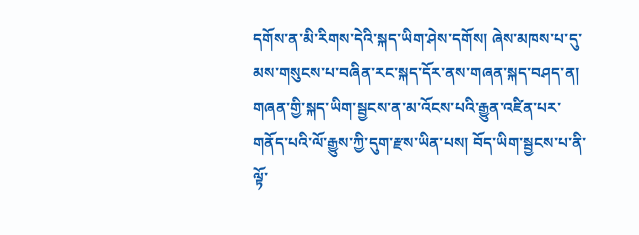དགོས་ན་མི་རིགས་དེའི་སྐད་ཡིག་ཤེས་དགོས། ཞེས་མཁས་པ་དུ་མས་གསུངས་པ་བཞིན་རང་སྐད་དོར་ནས་གཞན་སྐད་བཤད་ན། གཞན་གྱི་སྐད་ཡིག་སྦྱངས་ན་མ་འོངས་པའི་རྒྱུན་འཛིན་པར་གནོད་པའི་ལོ་རྒྱུས་ཀྱི་དུག་རྫས་ཡིན་པས། བོད་ཡིག་སྦྱངས་པ་ནི་ལྟོ་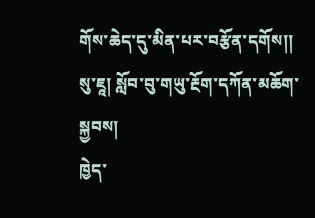གོས་ཆེད་དུ་མིན་པར་བརྩོན་དགོས།།
སུ་ཇཱ། སློབ་བུ་གཡུ་རྔོག་དཀོན་མཆོག་སྐྱབས།
ཁྱེད་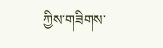ཀྱིས་གཟིགས་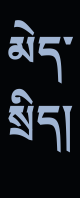མེད་སྲིད།